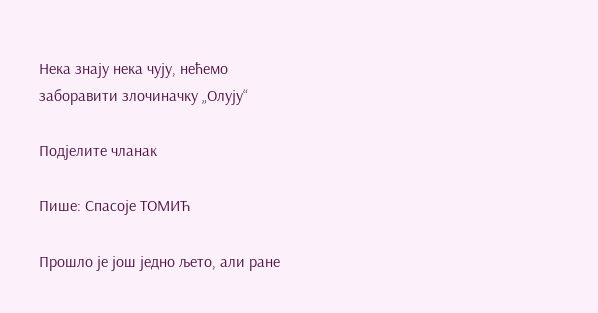Нека знају нека чују, нећемо заборавити злочиначку „Олују“

Подјелите чланак

Пише: Спасоје ТОМИЋ

Прошло је још једно љето, али ране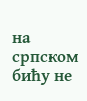на српском бићу не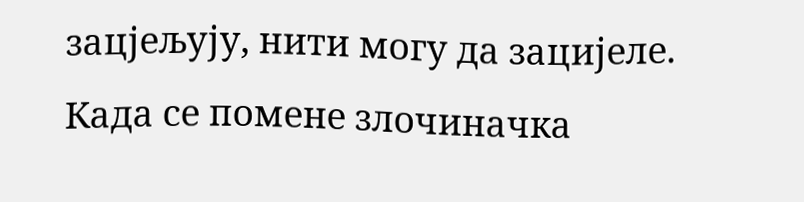зацјељују, нити могу да зацијеле. Када се помене злочиначка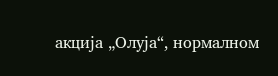акција „Олуја“, нормалном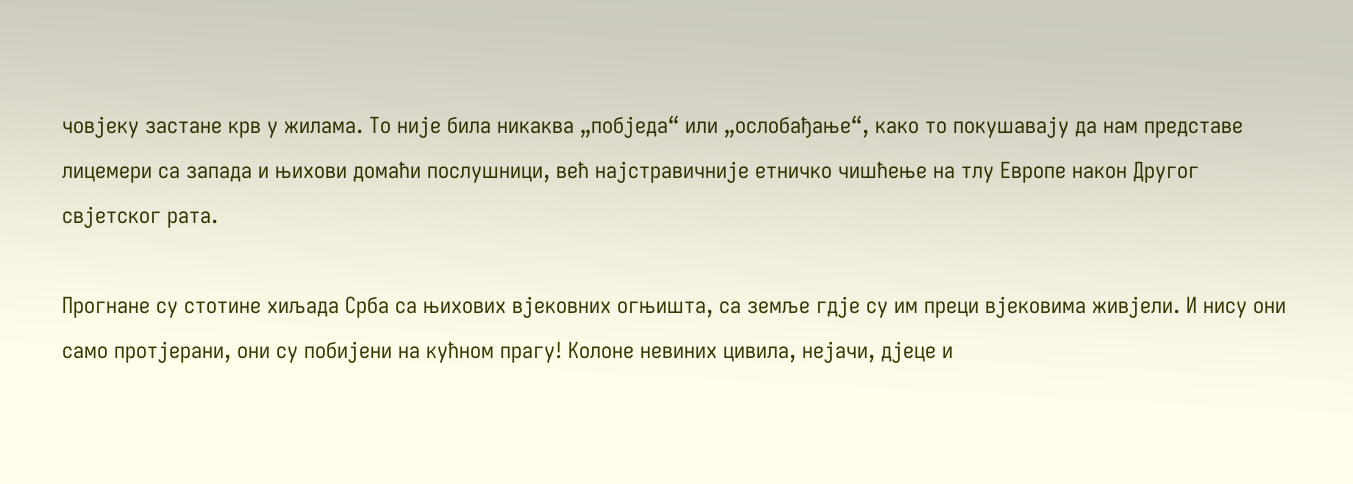човјеку застане крв у жилама. То није била никаква „побједа“ или „ослобађање“, како то покушавају да нам представе лицемери са запада и њихови домаћи послушници, већ најстравичније етничко чишћење на тлу Европе након Другог свјетског рата.

Прогнане су стотине хиљада Срба са њихових вјековних огњишта, са земље гдје су им преци вјековима живјели. И нису они само протјерани, они су побијени на кућном прагу! Колоне невиних цивила, нејачи, дјеце и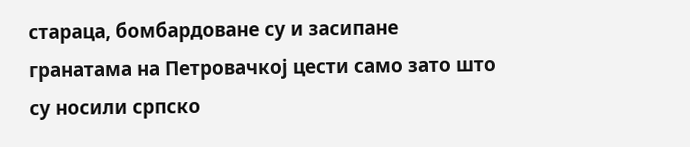стараца, бомбардоване су и засипане гранатама на Петровачкој цести само зато што су носили српско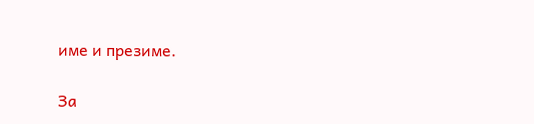име и презиме.

За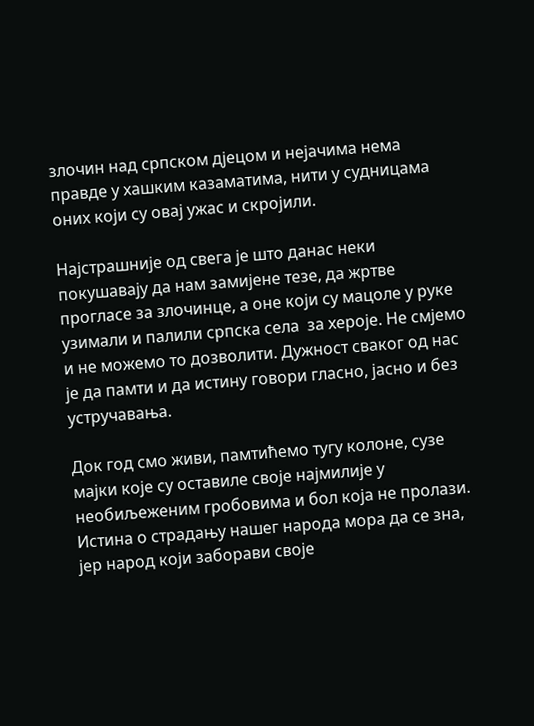злочин над српском дјецом и нејачима нема правде у хашким казаматима, нити у судницама оних који су овај ужас и скројили.

Најстрашније од свега је што данас неки покушавају да нам замиjене тезе, да жртве прогласе за злочинце, а оне који су мацоле у руке узимали и палили српска села  за хероје. Не смјемо и не можемо то дозволити. Дужност сваког од нас је да памти и да истину говори гласно, јасно и без устручавања.

Док год смо живи, памтићемо тугу колоне, сузе мајки које су оставиле своје најмилије у необиљеженим гробовима и бол која не пролази. Истина о страдању нашег народа мора да се зна, јер народ који заборави своје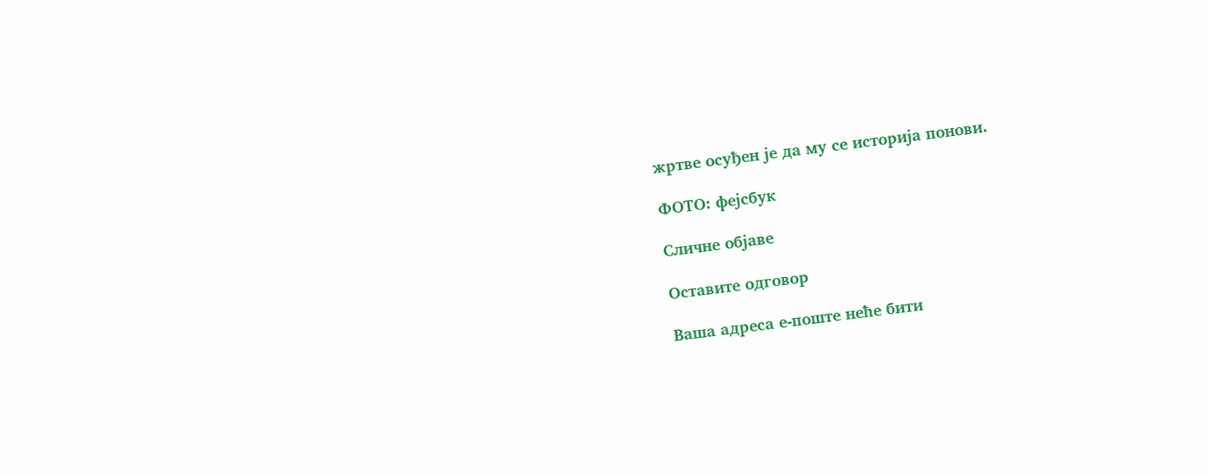жртве осуђен је да му се историја понови.

ФОТО: фејсбук

Сличне објаве

Оставите одговор

Ваша адреса е-поште неће бити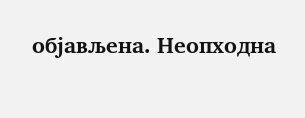објављена. Неопходна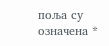поља су означена *